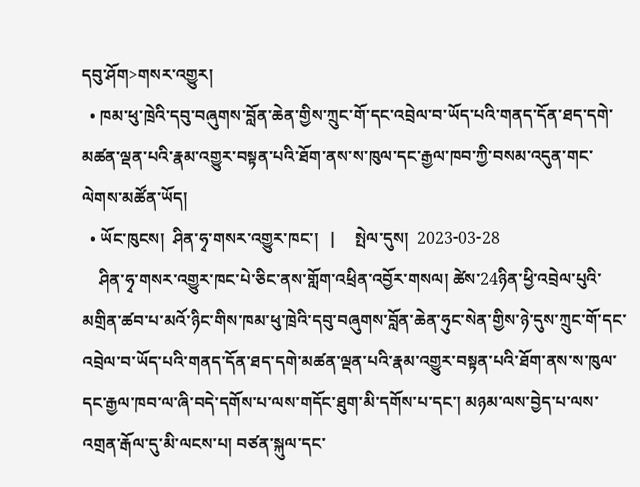དབུ་ཤོག>གསར་འགྱུར།
  • ཁམ་ཕུ་ཁྲེའི་དབུ་བཞུགས་བློན་ཆེན་གྱིས་ཀྲུང་གོ་དང་འབྲེལ་བ་ཡོད་པའི་གནད་དོན་ཐད་དགེ་མཚན་ལྡན་པའི་རྣམ་འགྱུར་བསྟན་པའི་ཐོག་ནས་ས་ཁུལ་དང་རྒྱལ་ཁབ་ཀྱི་བསམ་འདུན་གང་ལེགས་མཚོན་ཡོད།
  • ཡོང་ཁུངས།  ཤིན་ཧྭ་གསར་འགྱུར་ཁང་།   |     སྤེལ་དུས།  2023-03-28
    ཤིན་ཧྭ་གསར་འགྱུར་ཁང་པེ་ཅིང་ནས་གློག་འཕྲིན་འབྱོར་གསལ། ཚེས་24ཉིན་ཕྱི་འབྲེལ་པུའི་མགྲིན་ཚབ་པ་མའོ་ཉིང་གིས་ཁམ་ཕུ་ཁྲེའི་དབུ་བཞུགས་བློན་ཆེན་ཧུང་སེན་གྱིས་ཉེ་དུས་ཀྲུང་གོ་དང་འབྲེལ་བ་ཡོད་པའི་གནད་དོན་ཐད་དགེ་མཚན་ལྡན་པའི་རྣམ་འགྱུར་བསྟན་པའི་ཐོག་ནས་ས་ཁུལ་དང་རྒྱལ་ཁབ་ལ་ཞི་བདེ་དགོས་པ་ལས་གདོང་ཐུག་མི་དགོས་པ་དང་། མཉམ་ལས་བྱེད་པ་ལས་འགྲན་རྒོལ་དུ་མི་ལངས་པ། བཙན་སྐུལ་དང་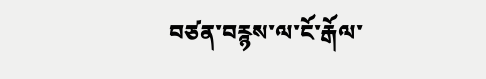བཙན་བརྙས་ལ་ངོ་རྒོལ་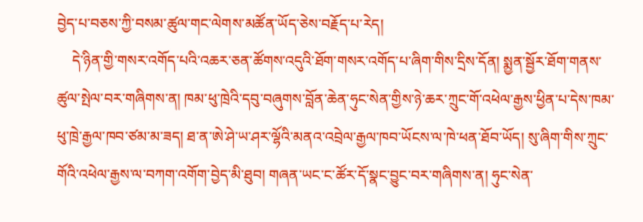བྱེད་པ་བཅས་ཀྱི་བསམ་ཚུལ་གང་ལེགས་མཚོན་ཡོད་ཅེས་བརྗོད་པ་རེད།
    དེ་ཉིན་གྱི་གསར་འགོད་པའི་འཆར་ཅན་ཚོགས་འདུའི་ཐོག་གསར་འགོད་པ་ཞིག་གིས་དྲིས་དོན། སྨྱན་སྦྱོར་ཐོག་གནས་ཚུལ་སྤེལ་བར་གཞིགས་ན། ཁམ་ཕུ་ཁྲེའི་དབུ་བཞུགས་བློན་ཆེན་ཧུང་སེན་གྱིས་ཉེ་ཆར་ཀྲུང་གོ་འཕེལ་རྒྱས་ཕྱིན་པ་དེས་ཁམ་ཕུ་ཁྲེ་རྒྱལ་ཁབ་ཙམ་མ་ཟད། ཐ་ན་ཨེ་ཤེ་ཡ་ཤར་ལྷོའི་མནའ་འབྲེལ་རྒྱལ་ཁབ་ཡོངས་ལ་ཁེ་ཕན་ཐོབ་ཡོད། སུ་ཞིག་གིས་ཀྲུང་གོའི་འཕེལ་རྒྱས་ལ་བཀག་འགོག་བྱེད་མི་ཐུབ། གཞན་ཡང་ང་ཚོར་དོ་སྣང་བྱུང་བར་གཞིགས་ན། ཧུང་སེན་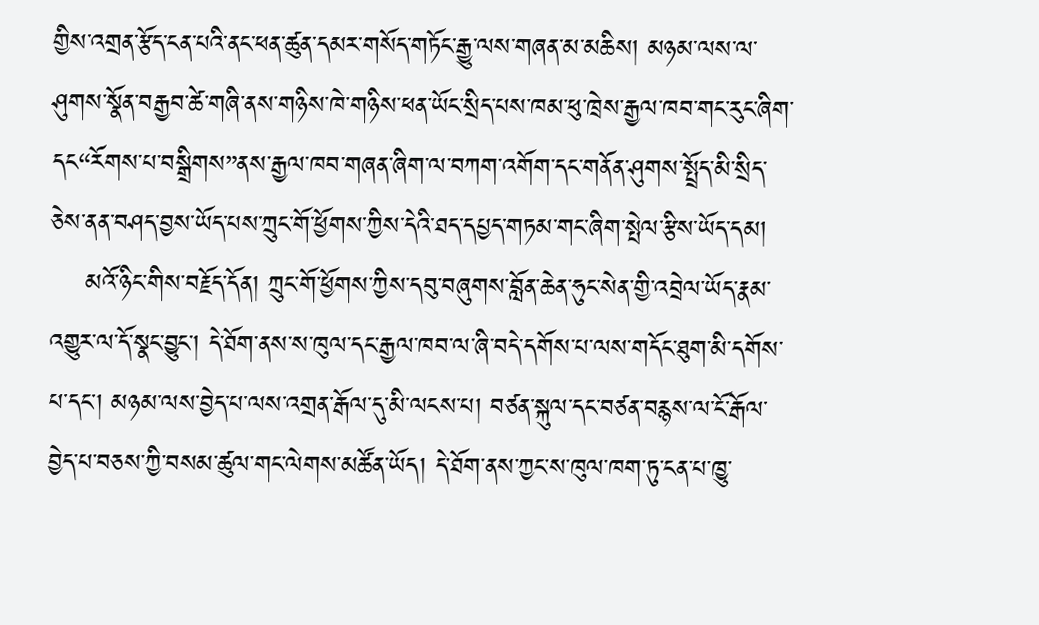གྱིས་འགྲན་རྩོད་ངན་པའི་ནང་ཕན་ཚུན་དམར་གསོད་གཏོང་རྒྱུ་ལས་གཞན་མ་མཆིས། མཉམ་ལས་ལ་ཤུགས་སྣོན་བརྒྱབ་ཚེ་གཞི་ནས་གཉིས་ཁེ་གཉིས་ཕན་ཡོང་སྲིད་པས་ཁམ་ཕུ་ཁྲེས་རྒྱལ་ཁབ་གང་རུང་ཞིག་དང“རོགས་པ་བསྒྲིགས”ནས་རྒྱལ་ཁབ་གཞན་ཞིག་ལ་བཀག་འགོག་དང་གནོན་ཤུགས་སྤྲོད་མི་སྲིད་ཅེས་ནན་བཤད་བྱས་ཡོད་པས་ཀྲུང་གོ་ཕྱོགས་ཀྱིས་དེའི་ཐད་དཔྱད་གཏམ་གང་ཞིག་སྤེལ་རྩིས་ཡོད་དམ།
    མའོ་ཉིང་གིས་བརྗོད་དོན། ཀྲུང་གོ་ཕྱོགས་ཀྱིས་དབུ་བཞུགས་བློན་ཆེན་ཧུང་སེན་གྱི་འབྲེལ་ཡོད་རྣམ་འགྱུར་ལ་དོ་སྣང་བྱུང་། དེ་ཐོག་ནས་ས་ཁུལ་དང་རྒྱལ་ཁབ་ལ་ཞི་བདེ་དགོས་པ་ལས་གདོང་ཐུག་མི་དགོས་པ་དང་། མཉམ་ལས་བྱེད་པ་ལས་འགྲན་རྒོལ་དུ་མི་ལངས་པ། བཙན་སྐུལ་དང་བཙན་བརྙས་ལ་ངོ་རྒོལ་བྱེད་པ་བཅས་ཀྱི་བསམ་ཚུལ་གང་ལེགས་མཚོན་ཡོད། དེ་ཐོག་ནས་ཀྱང་ས་ཁུལ་ཁག་ཏུ་ངན་པ་ཁྱུ་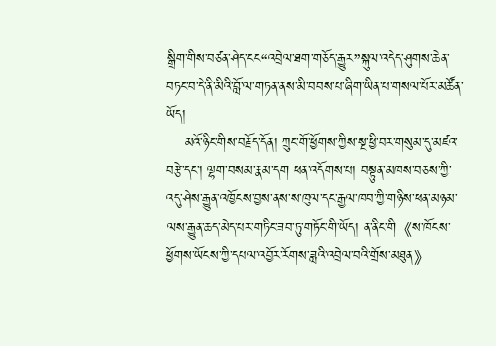སྒྲིག་གིས་བཙན་ཤེད་ངང“འབྲེལ་ཐག་གཅོད་རྒྱུར”སྐུལ་འདེད་ཤུགས་ཆེན་བཏང་བ་དེ་ནི་མིའི་བློ་ལ་གཏན་ནས་མི་བབས་པ་ཞིག་ཡིན་པ་གསལ་པོར་མཚོན་ཡོད།
    མའོ་ཉིང་གིས་བརྗོད་དོན། ཀྲུང་གོ་ཕྱོགས་ཀྱིས་སྔ་ཕྱི་བར་གསུམ་དུ་མཛའ་བརྩེ་དང་། ལྷག་བསམ་རྣམ་དག ཕན་འདོགས་པ། བསྟུན་མཁས་བཅས་ཀྱི་འདུ་ཤེས་རྒྱུན་འཁྱོངས་བྱས་ནས་ས་ཁུལ་དང་རྒྱལ་ཁབ་ཀྱི་གཉིས་ཕན་མཉམ་ལས་རྒྱུན་ཆད་མེད་པར་གཏིང་ཟབ་ཏུ་གཏོང་གི་ཡོད། ན་ནིང་གི《ས་ཁོངས་ཕྱོགས་ཡོངས་ཀྱི་དཔལ་འབྱོར་རོགས་ཟླའི་འབྲེལ་བའི་གྲོས་མཐུན》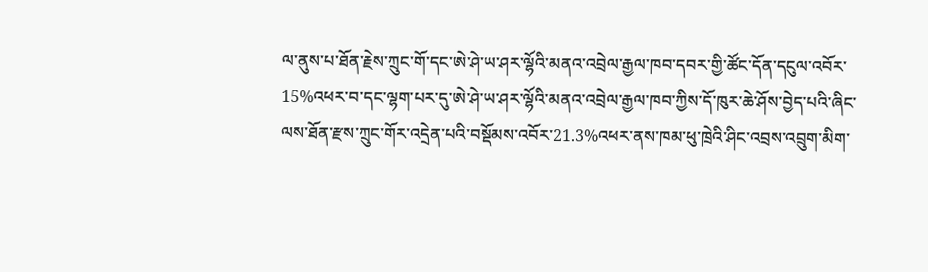ལ་ནུས་པ་ཐོན་རྗེས་ཀྲུང་གོ་དང་ཨེ་ཤེ་ཡ་ཤར་ལྷོའི་མནའ་འབྲེལ་རྒྱལ་ཁབ་དབར་གྱི་ཚོང་དོན་དངུལ་འབོར་15%འཕར་བ་དང་ལྷག་པར་དུ་ཨེ་ཤེ་ཡ་ཤར་ལྷོའི་མནའ་འབྲེལ་རྒྱལ་ཁབ་ཀྱིས་དོ་ཁུར་ཆེ་ཤོས་བྱེད་པའི་ཞིང་ལས་ཐོན་རྫས་ཀྲུང་གོར་འདྲེན་པའི་བསྡོམས་འབོར་21.3%འཕར་ནས་ཁམ་ཕུ་ཁྲེའི་ཤིང་འབྲས་འབྲུག་མིག་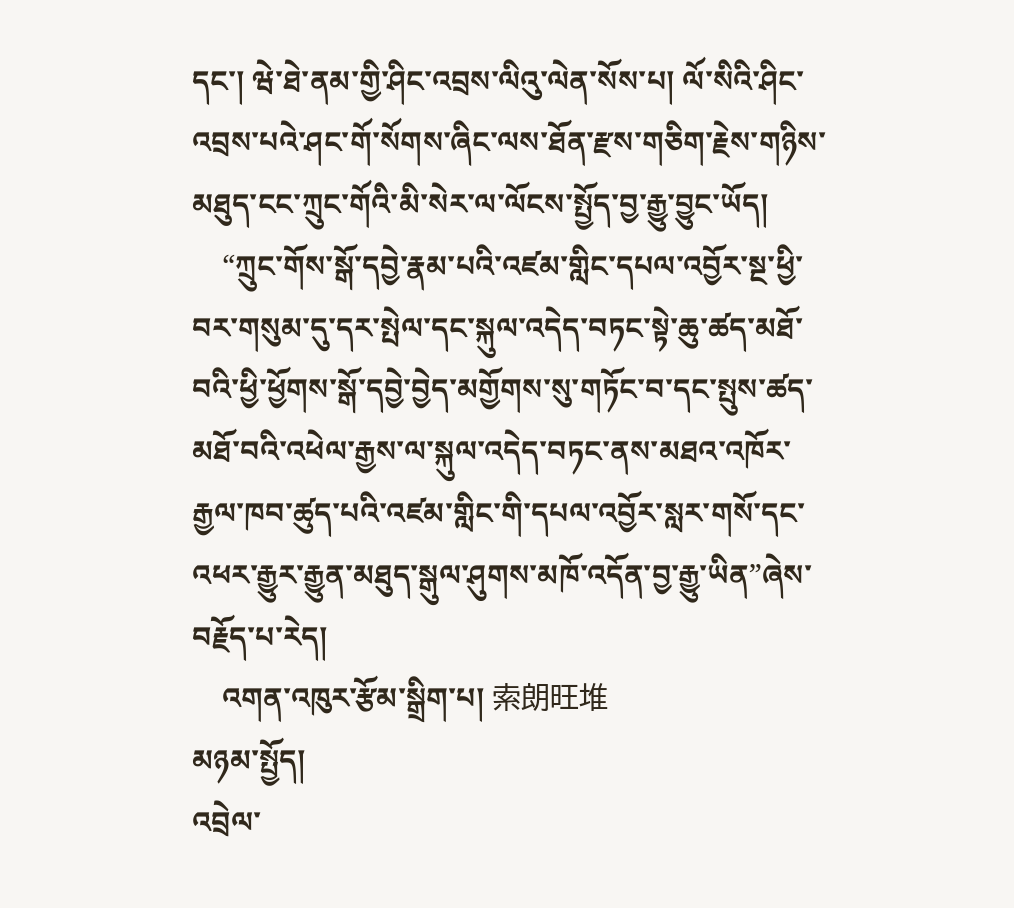དང་། ཝེ་ཐེ་ནམ་གྱི་ཤིང་འབྲས་ལིའུ་ལེན་སོས་པ། ལོ་སིའི་ཤིང་འབྲས་པའེ་ཤང་གོ་སོགས་ཞིང་ལས་ཐོན་རྫས་གཅིག་རྗེས་གཉིས་མཐུད་ངང་ཀྲུང་གོའི་མི་སེར་ལ་ལོངས་སྤྱོད་བྱ་རྒྱུ་བྱུང་ཡོད།
    “ཀྲུང་གོས་སྒོ་དབྱེ་རྣམ་པའི་འཛམ་གླིང་དཔལ་འབྱོར་སྔ་ཕྱི་བར་གསུམ་དུ་དར་སྤེལ་དང་སྐུལ་འདེད་བཏང་སྟེ་ཆུ་ཚད་མཐོ་བའི་ཕྱི་ཕྱོགས་སྒོ་དབྱེ་བྱེད་མགྱོགས་སུ་གཏོང་བ་དང་སྤུས་ཚད་མཐོ་བའི་འཕེལ་རྒྱས་ལ་སྐུལ་འདེད་བཏང་ནས་མཐའ་འཁོར་རྒྱལ་ཁབ་ཚུད་པའི་འཛམ་གླིང་གི་དཔལ་འབྱོར་སླར་གསོ་དང་འཕར་རྒྱུར་རྒྱུན་མཐུད་སྒུལ་ཤུགས་མཁོ་འདོན་བྱ་རྒྱུ་ཡིན”ཞེས་བརྗོད་པ་རེད།
    འགན་འཁུར་རྩོམ་སྒྲིག་པ། 索朗旺堆
མཉམ་སྤྱོད།
འབྲེལ་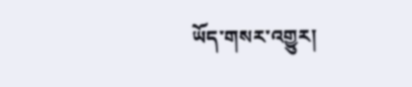ཡོད་གསར་འགྱུར།